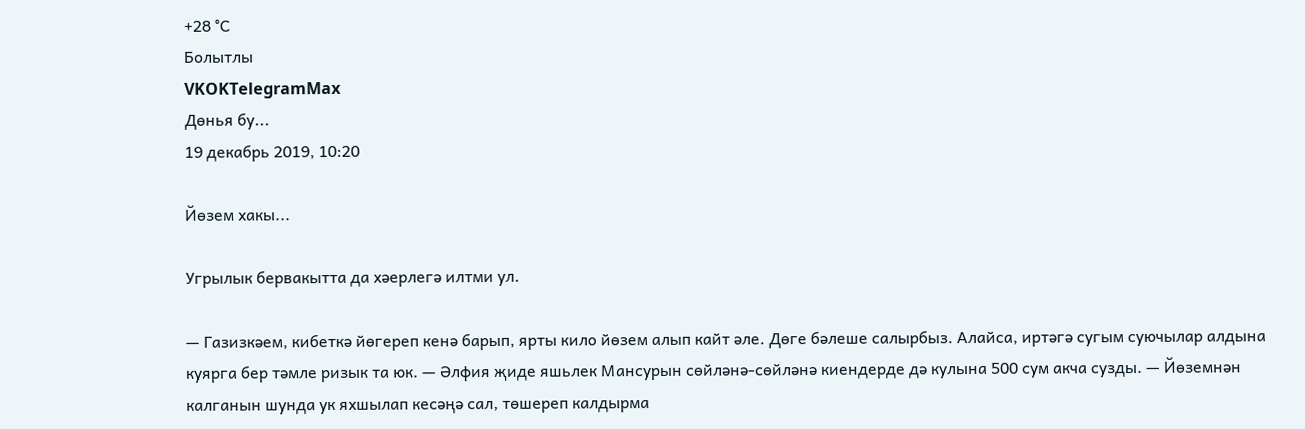+28 °С
Болытлы
VKOKTelegramMax
Дөнья бу...
19 декабрь 2019, 10:20

Йөзем хакы...

Угрылык бервакытта да хәерлегә илтми ул.

— Газизкәем, кибеткә йөгереп кенә барып, ярты кило йөзем алып кайт әле. Дөге бәлеше салырбыз. Алайса, иртәгә сугым суючылар алдына куярга бер тәмле ризык та юк. — Әлфия җиде яшьлек Мансурын сөйләнә-сөйләнә киендерде дә кулына 500 сум акча сузды. — Йөземнән калганын шунда ук яхшылап кесәңә сал, төшереп калдырма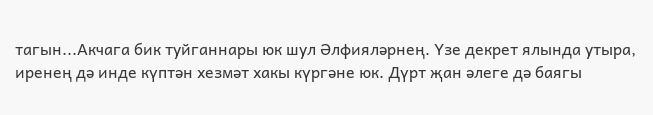тагын...Акчага бик туйганнары юк шул Әлфияләрнең. Үзе декрет ялында утыра, иренең дә инде күптән хезмәт хакы күргәне юк. Дүрт җан әлеге дә баягы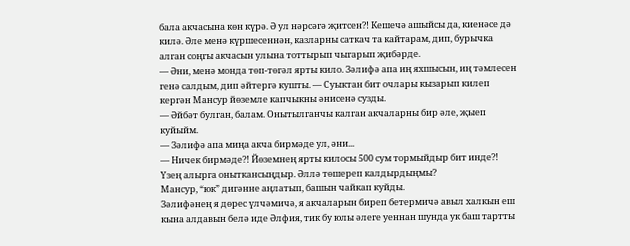бала акчасына көн күрә. Ә ул нәрсәгә җитсен?! Кешечә ашыйсы да, киенәсе дә килә. Әле менә күршесеннән, казларны саткач та кайтарам, дип, бурычка алган соңгы акчасын улына тоттырып чыгарып җибәрде.
— Әни, менә монда төп-төгәл ярты кило. Зәлифә апа иң яхшысын, иң тәмлесен генә салдым, дип әйтергә кушты. — Суыктан бит очлары кызарып килеп кергән Мансур йөземле капчыкны әнисенә сузды.
— Әйбәт булган, балам. Онытылганчы калган акчаларны бир әле, җыеп куйыйм.
— Зәлифә апа миңа акча бирмәде ул, әни...
— Ничек бирмәде?! Йөземнең ярты килосы 500 сум тормыйдыр бит инде?! Үзең алырга оныткансыңдыр. Әллә төшереп калдырдыңмы?
Мансур, “юк” дигәнне аңлатып, башын чайкап куйды.
Зәлифәнең я дөрес үлчәмичә, я акчаларын биреп бетермичә авыл халкын еш кына алдавын белә иде Әлфия, тик бу юлы әлеге уеннан шунда ук баш тартты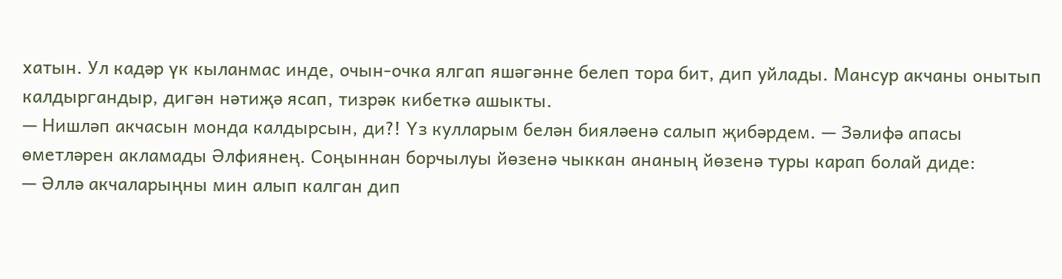хатын. Ул кадәр үк кыланмас инде, очын-очка ялгап яшәгәнне белеп тора бит, дип уйлады. Мансур акчаны онытып калдыргандыр, дигән нәтиҗә ясап, тизрәк кибеткә ашыкты.
— Нишләп акчасын монда калдырсын, ди?! Үз кулларым белән бияләенә салып җибәрдем. — Зәлифә апасы өметләрен акламады Әлфиянең. Соңыннан борчылуы йөзенә чыккан ананың йөзенә туры карап болай диде:
— Әллә акчаларыңны мин алып калган дип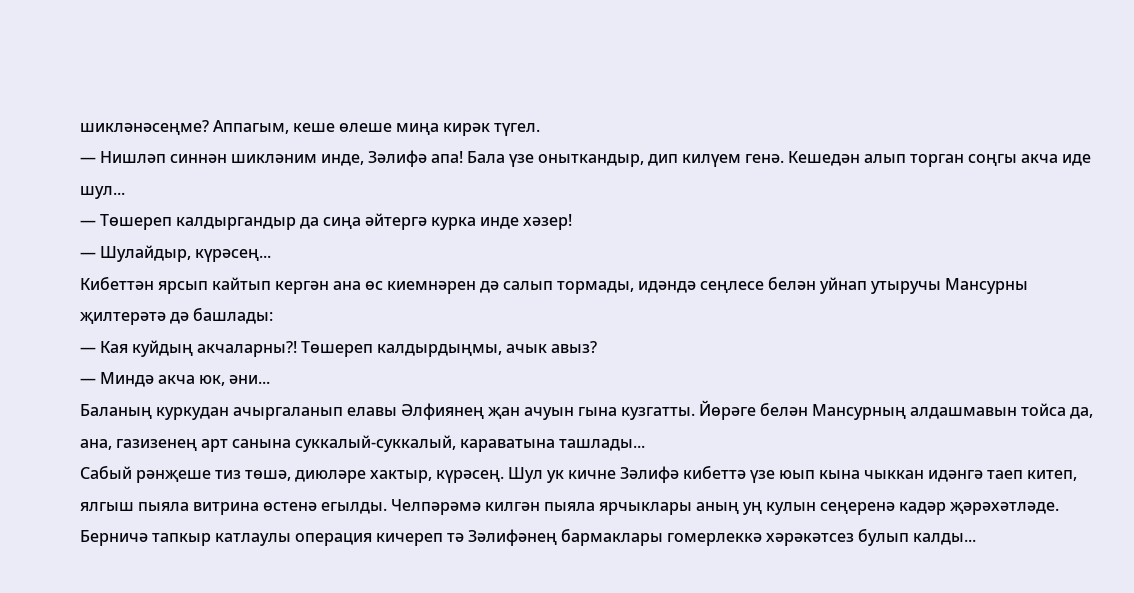шикләнәсеңме? Аппагым, кеше өлеше миңа кирәк түгел.
— Нишләп синнән шикләним инде, Зәлифә апа! Бала үзе оныткандыр, дип килүем генә. Кешедән алып торган соңгы акча иде шул...
— Төшереп калдыргандыр да сиңа әйтергә курка инде хәзер!
— Шулайдыр, күрәсең...
Кибеттән ярсып кайтып кергән ана өс киемнәрен дә салып тормады, идәндә сеңлесе белән уйнап утыручы Мансурны җилтерәтә дә башлады:
— Кая куйдың акчаларны?! Төшереп калдырдыңмы, ачык авыз?
— Миндә акча юк, әни...
Баланың куркудан ачыргаланып елавы Әлфиянең җан ачуын гына кузгатты. Йөрәге белән Мансурның алдашмавын тойса да, ана, газизенең арт санына суккалый-суккалый, караватына ташлады...
Сабый рәнҗеше тиз төшә, диюләре хактыр, күрәсең. Шул ук кичне Зәлифә кибеттә үзе юып кына чыккан идәнгә таеп китеп, ялгыш пыяла витрина өстенә егылды. Челпәрәмә килгән пыяла ярчыклары аның уң кулын сеңеренә кадәр җәрәхәтләде. Берничә тапкыр катлаулы операция кичереп тә Зәлифәнең бармаклары гомерлеккә хәрәкәтсез булып калды...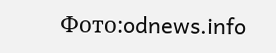Фото:odnews.info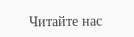Читайте нас